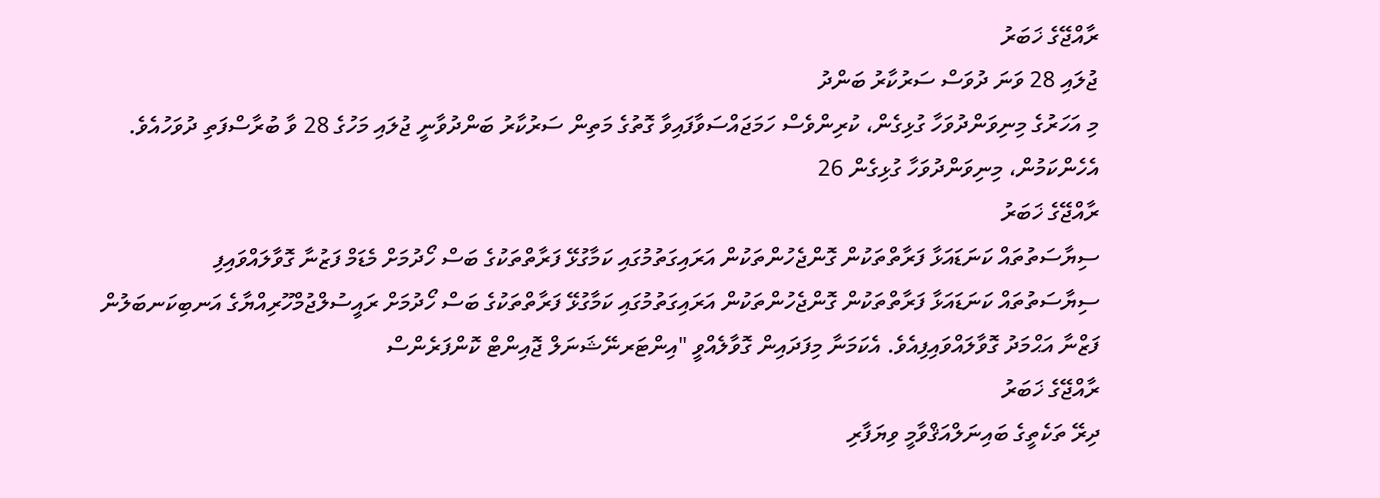ރާއްޖޭގެ ޚަބަރު
ޖުލައި 28 ވަނަ ދުވަސް ސަރުކާރު ބަންދު
މި އަހަރުގެ މިނިވަންދުވަހާ ގުޅިގެން، ކުރިންވެސް ހަމަޖައްސަވާފައިވާ ގޮތުގެ މަތިން ސަރުކާރު ބަންދުވާނީ ޖުލައި މަހުގެ 28 ވާ ބުރާސްފަތި ދުވަހުއެވެ. އެހެންކަމުން، މިނިވަންދުވަހާ ގުޅިގެން 26
ރާއްޖޭގެ ޚަބަރު
ސިޔާސަތުތައް ކަނަޑައަޅާ ފަރާތްތަކުން ގޮންޖެހުންތަކުން އަރައިގަތުމުގައި ކަމާގުޅޭ ފަރާތްތަކުގެ ބަސް ހޯދުމަށް މެޑަމް ފަޒުނާ ގޮވާލައްވައިފި
ސިޔާސަތުތައް ކަނަޑައަޅާ ފަރާތްތަކުން ގޮންޖެހުންތަކުން އަރައިގަތުމުގައި ކަމާގުޅޭ ފަރާތްތަކުގެ ބަސް ހޯދުމަށް ރައީސުލްޖުމްހޫރިއްޔާގެ އަނބިކަނބަލުން ފަޒްނާ އަޙްމަދު ގޮވާލައްވައިފިއެވެ. އެކަމަނާ މިފަދައިން ގޮވާލެއްވީ "އިންޓަރނޭޝަނަލް ޖޮއިންޓް ކޮންފަރެންސް
ރާއްޖޭގެ ޚަބަރު
ދިރޭ ތަކެތީގެ ބައިނަލްއަޤްވާމީ ވިޔަފާރި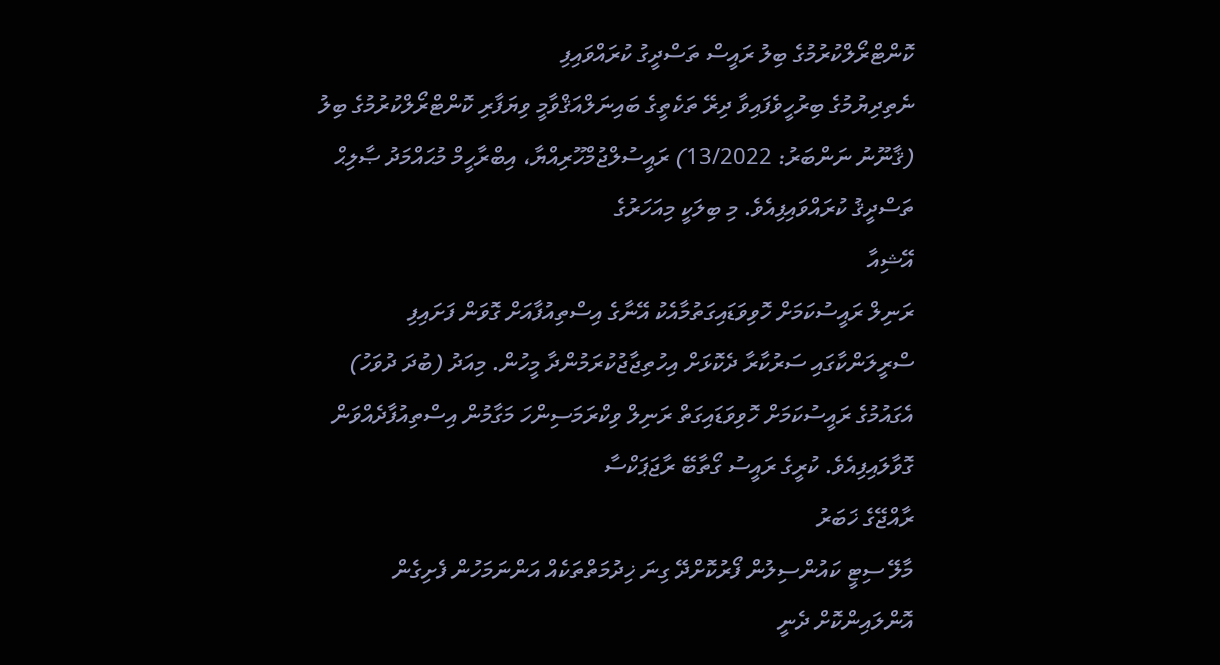ކޮންޓްރޯލްކުރުމުގެ ބިލު ރައީސް ތަސްދީގު ކުރައްވައިފި
ނެތިދިޔުމުގެ ބިރުހީވެފައިވާ ދިރޭ ތަކެތީގެ ބައިނަލްއަޤްވާމީ ވިޔަފާރި ކޮންޓްރޯލްކުރުމުގެ ބިލު (ޤާނޫނު ނަންބަރު: 13/2022) ރައީސުލްޖުމްހޫރިއްޔާ، އިބްރާހީމް މުޙައްމަދު ޞާލިޙް ތަސްދީޤު ކުރައްވައިފިއެވެ. މި ބިލަކީ މިއަހަރުގެ
އޭޝިއާ
ރަނިލް ރައީސުކަމަށް ހޮވިވަޑައިގަތުމާއެކު އޭނާގެ އިސްތިއުފާއަށް ގޮވަން ފަށައިފި
ސްރީލަންކާގައި ސަރުކާރާ ދެކޮޅަށް އިހުތިޖާޖުކުރަމުންދާ މީހުން. މިއަދު (ބުދަ ދުވަހު) އެގައުމުގެ ރައީސުކަމަށް ހޮވިވަޑައިގަތް ރަނިލް ވިކްރަމަސިންހަ މަގާމުން އިސްތިއުފާދެއްވަން ގޮވާލައިފިއެވެ. ކުރީގެ ރައީސު ގޯތާބޭ ރާޖަޕަކްސާ
ރާއްޖޭގެ ޚަބަރު
މާލޭ ސިޓީ ކައުންސިލުން ފޯރުކޮށްދޭ ގިނަ ޚިދުމަތްތަކެއް އަންނަމަހުން ފެށިގެން އޮންލައިންކޮށް ދެނީ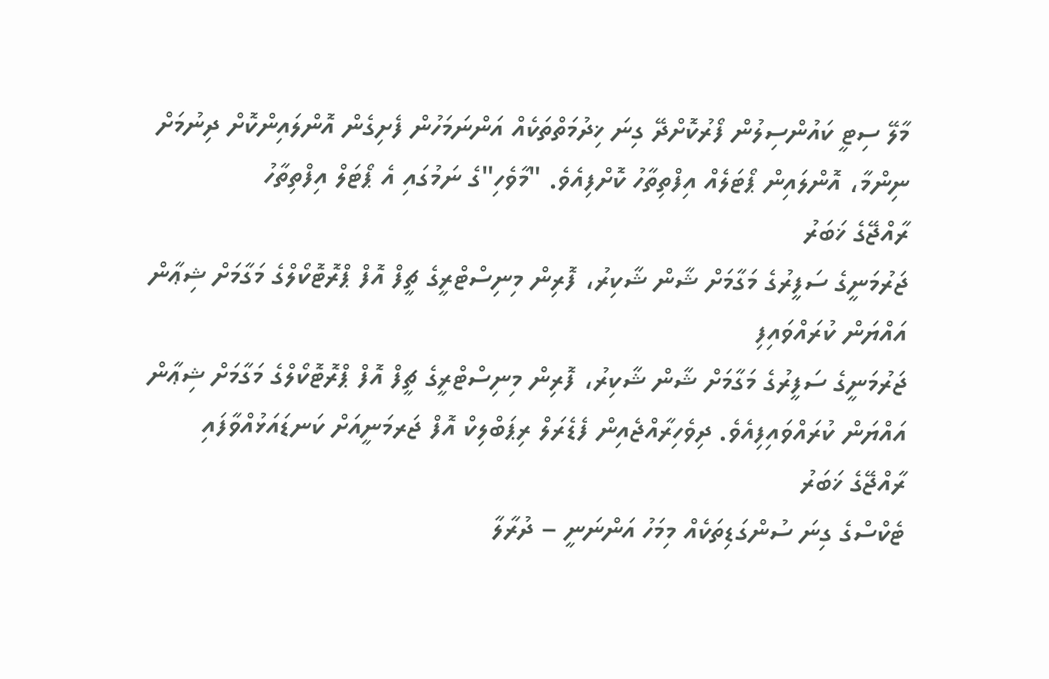މާލޭ ސިޓީ ކައުންސިލުން ފޯރުކޮށްދޭ ގިނަ ޚިދުމަތްތަކެއް އަންނަމަހުން ފެށިގެން އޮންލައިންކޮށް ދިނުމަށް ނިންމާ، އޮންލައިން ޕޯޓަލެއް އިފްތިތާހު ކޮށްފިއެވެ. "މާވެހި"ގެ ނަމުގައި އެ ޕޯޓަލް އިފްތިތާހު
ރާއްޖޭގެ ޚަބަރު
ޖަރުމަނީގެ ސަފީރުގެ މަގާމަށް ޝާން ޝާކިރު، ފޮރިން މިނިސްޓްރީގެ ޗީފް އޮފް ޕްރޮޓޮކޯލްގެ މަގާމަށް ޝިޢާން އައްޔަން ކުރައްވައިފި
ޖަރުމަނީގެ ސަފީރުގެ މަގާމަށް ޝާން ޝާކިރު، ފޮރިން މިނިސްޓްރީގެ ޗީފް އޮފް ޕްރޮޓޮކޯލްގެ މަގާމަށް ޝިޢާން އައްޔަން ކުރައްވައިފިއެވެ. ދިވެހިރާއްޖެއިން ފެޑެރަލް ރިޕަބްލިކް އޮފް ޖަރމަނީއަށް ކަނޑައަޅުއްވާފައި
ރާއްޖޭގެ ޚަބަރު
ޓެކްސްގެ ގިނަ ސުންގަޑިތަކެއް މިމަހު އަންނަނީ – ދުރާލާ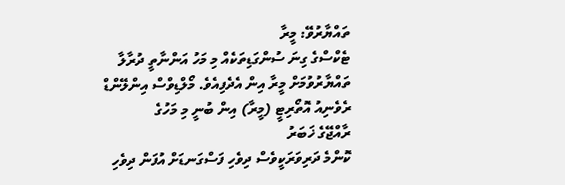ތައްޔާރުވޭ: މީރާ
ޓެކްސްގެ ގިނަ ސުންގަޑިތަކެއް މި މަހު އަންނާތީ ދުރާލާ ތައްޔާރުވުމަށް މީރާ އިން އެދެފިއެވެ. މޯލްޑިވްސް އިންލޭންޑް ރެވެނިއު އޮތޯރިޓީ (މީރާ) އިން ބުނީ މި މަހުގެ
ރާއްޖޭގެ ޚަބަރު
ކޮންމެ ދަރިވަރަކީވެސް ދިވެހި ފަސްގަނޑަށް އުފަން ދިވެހި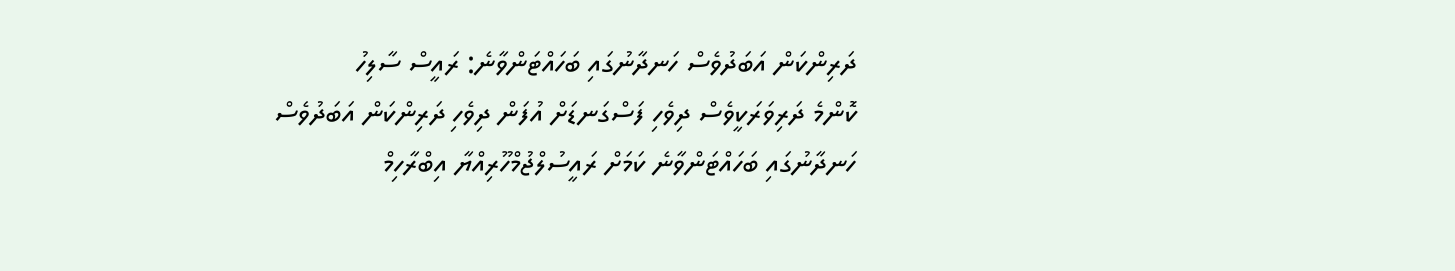ދަރިންކަން އަބަދުވެސް ހަނދާނުގައި ބަހައްޓަންވާނެ: ރައީސް ސާލިހު
ކޮންމެ ދަރިވަރަކީވެސް ދިވެހި ފަސްގަނޑަށް އުފަން ދިވެހި ދަރިންކަން އަބަދުވެސް ހަނދާނުގައި ބަހައްޓަންވާނެ ކަމަށް ރައީސުލްޖުމްހޫރިއްޔާ އިބްރާހިމް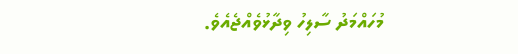މުހައްމަދު ސާލިހު ވިދާޅުވެއްޖެއެވެ.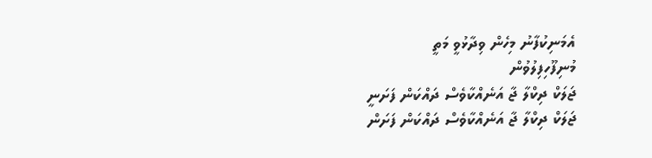އެމަނިކުފާނު މިހެން ވިދާޅުވީ މަތީ
މުނިފޫހިފިލުވުން
ޖަލަކް ދިކްލާ ޖާ އަނެއްކާވެސް ދައްކަން ފަށަނީ
ޖަލަކް ދިކްލާ ޖާ އަނެއްކާވެސް ދައްކަން ފަށަން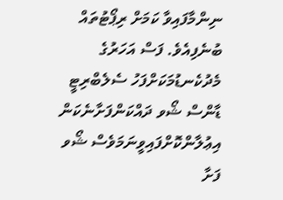ނިންމާފައިވާ ކަމަށް ރިޕޯޓުތައް ބުނެފިއެވެ. ފަސް އަހަރުގެ މެދުކެނޑުމަކަށްފަހު ސެލެބްރިޓީ ޑާންސް ޝޯވ ދައްކަންފަށާނެކަން އިޢުލާންކޮށްފައިވީނަމަވެސް ޝޯވ ފަށާ